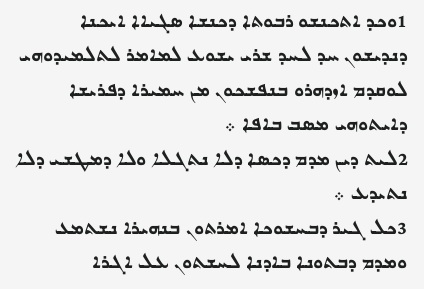1ܘܟܕ ܐܬܟܢܫܘ ܪܒܘܬܐ ܕܟܢܫܐ ܤܓܝܐܐ ܐܝܟܢܐ ܕܢܕܝܫܘܢ ܚܕ ܠܚܕ ܫܪܝ ܝܫܘܥ ܠܡܐܡܪ ܠܬܠܡܝܕܘܗܝ ܠܘܩܕܡ ܐܙܕܗܪܘ ܒܢܦܫܟܘܢ ܡܢ ܚܡܝܪܐ ܕܦܪܝܫܐ ܕܐܝܬܘܗܝ ܡܤܒ ܒܐܦܐ ܀
2ܠܝܬ ܕܝܢ ܡܕܡ ܕܟܤܐ ܕܠܐ ܢܬܓܠܐ ܘܠܐ ܕܡܛܫܝ ܕܠܐ ܢܬܝܕܥ ܀
3ܟܠ ܓܝܪ ܕܒܚܫܘܟܐ ܐܡܪܬܘܢ ܒܢܗܝܪܐ ܢܫܬܡܥ ܘܡܕܡ ܕܒܬܘܢܐ ܒܐܕܢܐ ܠܚܫܬܘܢ ܥܠ ܐܓܪܐ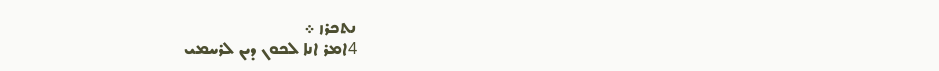ܢܬܟܪܙ ܀
4ܐܡܪ ܐܢܐ ܠܟܘܢ ܕܝܢ ܠܪܚܡܝ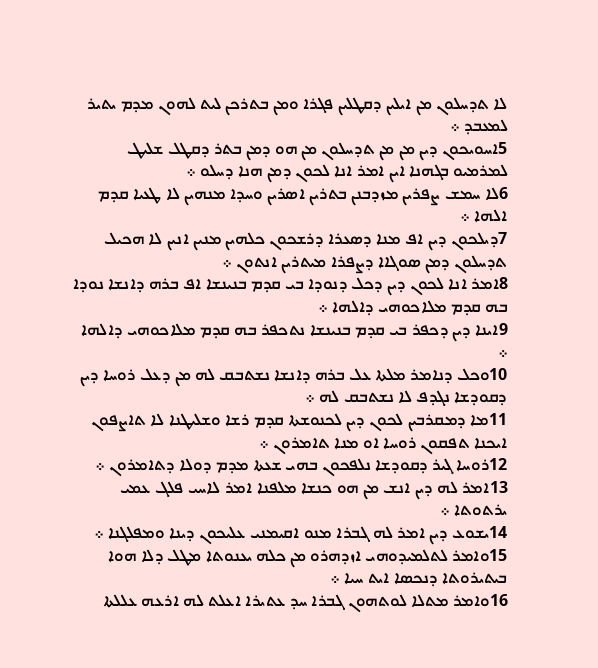ܠܐ ܬܕܚܠܘܢ ܡܢ ܐܝܠܝܢ ܕܩܛܠܝܢ ܦܓܪܐ ܘܡܢ ܒܬܪܟܢ ܠܝܬ ܠܗܘܢ ܡܕܡ ܝܬܝܪ ܠܡܥܒܕ ܀
5ܐܚܘܝܟܘܢ ܕܝܢ ܡܢ ܡܢ ܬܕܚܠܘܢ ܡܢ ܗܘ ܕܡܢ ܒܬܪ ܕܩܛܠ ܫܠܝܛ ܠܡܪܡܝܘ ܒܓܗܢܐ ܐܝܢ ܐܡܪ ܐܢܐ ܠܟܘܢ ܕܡܢ ܗܢܐ ܕܚܠܘ ܀
6ܠܐ ܚܡܫ ܨܦܪܝܢ ܡܙܕܒܢܢ ܒܬܪܝܢ ܐܤܪܝܢ ܘܚܕܐ ܡܢܗܝܢ ܠܐ ܛܥܝܐ ܩܕܡ ܐܠܗܐ ܀
7ܕܝܠܟܘܢ ܕܝܢ ܐܦ ܡܢܐ ܕܤܥܪܐ ܕܪܫܟܘܢ ܟܠܗܝܢ ܡܢܝܢ ܐܢܝܢ ܠܐ ܗܟܝܠ ܬܕܚܠܘܢ ܕܡܢ ܤܘܓܐܐ ܕܨܦܪܐ ܡܝܬܪܝܢ ܐܢܬܘܢ ܀
8ܐܡܪ ܐܢܐ ܠܟܘܢ ܕܝܢ ܕܟܠ ܕܢܘܕܐ ܒܝ ܩܕܡ ܒܢܝܢܫܐ ܐܦ ܒܪܗ ܕܐܢܫܐ ܢܘܕܐ ܒܗ ܩܕܡ ܡܠܐܟܘܗܝ ܕܐܠܗܐ ܀
9ܐܝܢܐ ܕܝܢ ܕܟܦܪ ܒܝ ܩܕܡ ܒܢܝܢܫܐ ܢܬܟܦܪ ܒܗ ܩܕܡ ܡܠܐܟܘܗܝ ܕܐܠܗܐ ܀
10ܘܟܠ ܕܢܐܡܪ ܡܠܬܐ ܥܠ ܒܪܗ ܕܐܢܫܐ ܢܫܬܒܩ ܠܗ ܡܢ ܕܥܠ ܪܘܚܐ ܕܝܢ ܕܩܘܕܫܐ ܢܓܕܦ ܠܐ ܢܫܬܒܩ ܠܗ ܀
11ܡܐ ܕܡܩܪܒܝܢ ܠܟܘܢ ܕܝܢ ܠܟܢܘܫܬܐ ܩܕܡ ܪܫܐ ܘܫܠܝܛܢܐ ܠܐ ܬܐܨܦܘܢ ܐܝܟܢܐ ܬܦܩܘܢ ܪܘܚܐ ܐܘ ܡܢܐ ܬܐܡܪܘܢ ܀
12ܪܘܚܐ ܓܝܪ ܕܩܘܕܫܐ ܢܠܦܟܘܢ ܒܗܝ ܫܥܬܐ ܡܕܡ ܕܘܠܐ ܕܬܐܡܪܘܢ ܀
13ܐܡܪ ܠܗ ܕܝܢ ܐܢܫ ܡܢ ܗܘ ܟܢܫܐ ܡܠܦܢܐ ܐܡܪ ܠܐܚܝ ܦܠܓ ܥܡܝ ܝܪܬܘܬܐ ܀
14ܝܫܘܥ ܕܝܢ ܐܡܪ ܠܗ ܓܒܪܐ ܡܢܘ ܐܩܝܡܢܝ ܥܠܝܟܘܢ ܕܝܢܐ ܘܡܦܠܓܢܐ ܀
15ܘܐܡܪ ܠܬܠܡܝܕܘܗܝ ܐܙܕܗܪܘ ܡܢ ܟܠܗ ܝܥܢܘܬܐ ܡܛܠ ܕܠܐ ܗܘܐ ܒܝܬܝܪܘܬܐ ܕܢܟܤܐ ܐܝܬ ܚܝܐ ܀
16ܘܐܡܪ ܡܬܠܐ ܠܘܬܗܘܢ ܓܒܪܐ ܚܕ ܥܬܝܪܐ ܐܥܠܬ ܠܗ ܐܪܥܗ ܥܠܠܬܐ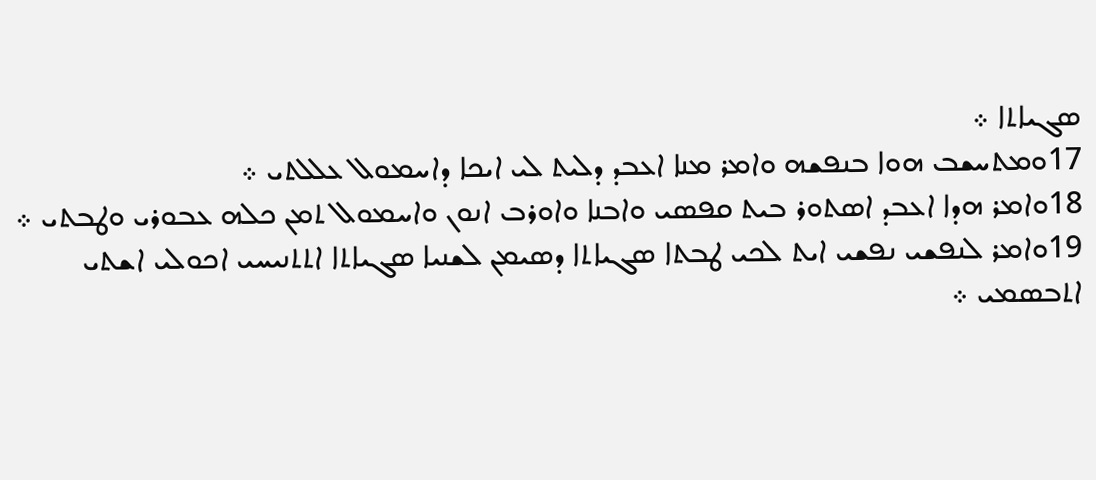ܤܓܝܐܬܐ ܀
17ܘܡܬܚܫܒ ܗܘܐ ܒܢܦܫܗ ܘܐܡܪ ܡܢܐ ܐܥܒܕ ܕܠܝܬ ܠܝ ܐܝܟܐ ܕܐܚܡܘܠ ܥܠܠܬܝ ܀
18ܘܐܡܪ ܗܕܐ ܐܥܒܕ ܐܤܬܘܪ ܒܝܬ ܩܦܤܝ ܘܐܒܢܐ ܘܐܘܪܒ ܐܢܘܢ ܘܐܚܡܘܠ ܬܡܢ ܟܠܗ ܥܒܘܪܝ ܘܛܒܬܝ ܀
19ܘܐܡܪ ܠܢܦܫܝ ܢܦܫܝ ܐܝܬ ܠܟܝ ܛܒܬܐ ܤܓܝܐܬܐ ܕܤܝܡܢ ܠܫܢܝܐ ܤܓܝܐܬܐ ܐܬܬܢܝܚܝ ܐܟܘܠܝ ܐܫܬܝ ܐܬܒܤܡܝ ܀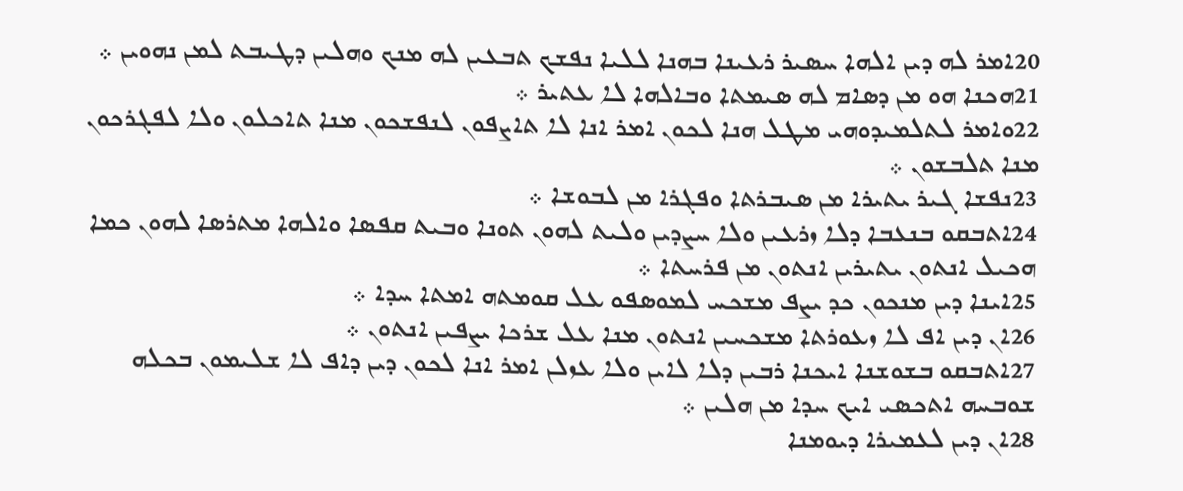20ܐܡܪ ܠܗ ܕܝܢ ܐܠܗܐ ܚܤܝܪ ܪܥܝܢܐ ܒܗܢܐ ܠܠܝܐ ܢܦܫܟ ܬܒܥܝܢ ܠܗ ܡܢܟ ܘܗܠܝܢ ܕܛܝܒܬ ܠܡܢ ܢܗܘܝܢ ܀
21ܗܟܢܐ ܗܘ ܡܢ ܕܤܐܡ ܠܗ ܤܝܡܬܐ ܘܒܐܠܗܐ ܠܐ ܥܬܝܪ ܀
22ܘܐܡܪ ܠܬܠܡܝܕܘܗܝ ܡܛܠ ܗܢܐ ܠܟܘܢ ܐܡܪ ܐܢܐ ܠܐ ܬܐܨܦܘܢ ܠܢܦܫܟܘܢ ܡܢܐ ܬܐܟܠܘܢ ܘܠܐ ܠܦܓܪܟܘܢ ܡܢܐ ܬܠܒܫܘܢ ܀
23ܢܦܫܐ ܓܝܪ ܝܬܝܪܐ ܡܢ ܤܝܒܪܬܐ ܘܦܓܪܐ ܡܢ ܠܒܘܫܐ ܀
24ܐܬܒܩܘ ܒܢܥܒܐ ܕܠܐ ܙܪܥܝܢ ܘܠܐ ܚܨܕܝܢ ܘܠܝܬ ܠܗܘܢ ܬܘܢܐ ܘܒܝܬ ܩܦܤܐ ܘܐܠܗܐ ܡܬܪܤܐ ܠܗܘܢ ܟܡܐ ܗܟܝܠ ܐܢܬܘܢ ܝܬܝܪܝܢ ܐܢܬܘܢ ܡܢ ܦܪܚܬܐ ܀
25ܐܝܢܐ ܕܝܢ ܡܢܟܘܢ ܟܕ ܝܨܦ ܡܫܟܚ ܠܡܘܤܦܘ ܥܠ ܩܘܡܬܗ ܐܡܬܐ ܚܕܐ ܀
26ܐܢ ܕܝܢ ܐܦ ܠܐ ܙܥܘܪܬܐ ܡܫܟܚܝܢ ܐܢܬܘܢ ܡܢܐ ܥܠ ܫܪܟܐ ܝܨܦܝܢ ܐܢܬܘܢ ܀
27ܐܬܒܩܘ ܒܫܘܫܢܐ ܐܝܟܢܐ ܪܒܝܢ ܕܠܐ ܠܐܝܢ ܘܠܐ ܥܙܠܢ ܐܡܪ ܐܢܐ ܠܟܘܢ ܕܝܢ ܕܐܦ ܠܐ ܫܠܝܡܘܢ ܒܟܠܗ ܫܘܒܚܗ ܐܬܟܤܝ ܐܝܟ ܚܕܐ ܡܢ ܗܠܝܢ ܀
28ܐܢ ܕܝܢ ܠܥܡܝܪܐ ܕܝܘܡܢܐ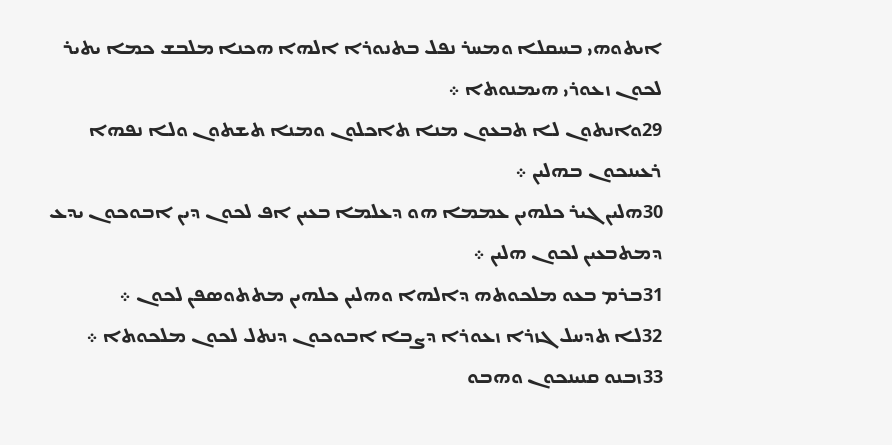ܐܝܬܘܗܝ ܒܚܩܠܐ ܘܡܚܪ ܢܦܠ ܒܬܢܘܪܐ ܐܠܗܐ ܗܟܢܐ ܡܠܒܫ ܟܡܐ ܝܬܝܪ ܠܟܘܢ ܙܥܘܪܝ ܗܝܡܢܘܬܐ ܀
29ܘܐܢܬܘܢ ܠܐ ܬܒܥܘܢ ܡܢܐ ܬܐܟܠܘܢ ܘܡܢܐ ܬܫܬܘܢ ܘܠܐ ܢܦܗܐ ܪܥܝܢܟܘܢ ܒܗܠܝܢ ܀
30ܗܠܝܢ ܓܝܪ ܟܠܗܝܢ ܥܡܡܐ ܗܘ ܕܥܠܡܐ ܒܥܝܢ ܐܦ ܠܟܘܢ ܕܝܢ ܐܒܘܟܘܢ ܝܕܥ ܕܡܬܒܥܝܢ ܠܟܘܢ ܗܠܝܢ ܀
31ܒܪܡ ܒܥܘ ܡܠܟܘܬܗ ܕܐܠܗܐ ܘܗܠܝܢ ܟܠܗܝܢ ܡܬܬܘܤܦܢ ܠܟܘܢ ܀
32ܠܐ ܬܕܚܠ ܓܙܪܐ ܙܥܘܪܐ ܕܨܒܐ ܐܒܘܟܘܢ ܕܢܬܠ ܠܟܘܢ ܡܠܟܘܬܐ ܀
33ܙܒܢܘ ܩܢܝܢܟܘܢ ܘܗܒܘ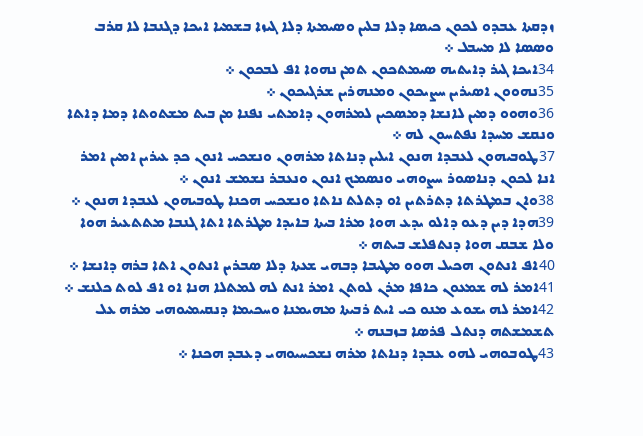ܙܕܩܬܐ ܥܒܕܘ ܠܟܘܢ ܟܝܤܐ ܕܠܐ ܒܠܝܢ ܘܤܝܡܬܐ ܕܠܐ ܓܝܙܐ ܒܫܡܝܐ ܐܝܟܐ ܕܓܢܒܐ ܠܐ ܩܪܒ ܘܤܤܐ ܠܐ ܡܚܒܠ ܀
34ܐܝܟܐ ܓܝܪ ܕܐܝܬܝܗ ܤܝܡܬܟܘܢ ܬܡܢ ܢܗܘܐ ܐܦ ܠܒܟܘܢ ܀
35ܢܗܘܘܢ ܐܤܝܪܝܢ ܚܨܝܟܘܢ ܘܡܢܗܪܝܢ ܫܪܓܝܟܘܢ ܀
36ܘܗܘܘ ܕܡܝܢ ܠܐܢܫܐ ܕܡܤܟܝܢ ܠܡܪܗܘܢ ܕܐܡܬܝ ܢܦܢܐ ܡܢ ܒܝܬ ܡܫܬܘܬܐ ܕܡܐ ܕܐܬܐ ܘܢܩܫ ܡܚܕܐ ܢܦܬܚܘܢ ܠܗ ܀
37ܛܘܒܝܗܘܢ ܠܥܒܕܐ ܗܢܘܢ ܐܝܠܝܢ ܕܢܐܬܐ ܡܪܗܘܢ ܘܢܫܟܚ ܐܢܘܢ ܟܕ ܥܝܪܝܢ ܐܡܝܢ ܐܡܪ ܐܢܐ ܠܟܘܢ ܕܢܐܤܘܪ ܚܨܘܗܝ ܘܢܤܡܟ ܐܢܘܢ ܘܢܥܒܪ ܢܫܡܫ ܐܢܘܢ ܀
38ܘܐܢ ܒܡܛܪܬܐ ܕܬܪܬܝܢ ܐܘ ܕܬܠܬ ܢܐܬܐ ܘܢܫܟܚ ܗܟܢܐ ܛܘܒܝܗܘܢ ܠܥܒܕܐ ܗܢܘܢ ܀
39ܗܕܐ ܕܝܢ ܕܥܘ ܕܐܠܘ ܝܕܥ ܗܘܐ ܡܪܐ ܒܝܬܐ ܒܐܝܕܐ ܡܛܪܬܐ ܐܬܐ ܓܢܒܐ ܡܬܬܥܝܪ ܗܘܐ ܘܠܐ ܫܒܩ ܗܘܐ ܕܢܬܦܠܫ ܒܝܬܗ ܀
40ܐܦ ܐܢܬܘܢ ܗܟܝܠ ܗܘܘ ܡܛܝܒܐ ܕܒܗܝ ܫܥܬܐ ܕܠܐ ܤܒܪܝܢ ܐܢܬܘܢ ܐܬܐ ܒܪܗ ܕܐܢܫܐ ܀
41ܐܡܪ ܠܗ ܫܡܥܘܢ ܟܐܦܐ ܡܪܢ ܠܘܬܢ ܐܡܪ ܐܢܬ ܠܗ ܠܡܬܠܐ ܗܢܐ ܐܘ ܐܦ ܠܘܬ ܟܠܢܫ ܀
42ܐܡܪ ܠܗ ܝܫܘܥ ܡܢܘ ܟܝ ܐܝܬ ܪܒܝܬܐ ܡܗܝܡܢܐ ܘܚܟܝܡܐ ܕܢܩܝܡܝܘܗܝ ܡܪܗ ܥܠ ܬܫܡܫܬܗ ܕܢܬܠ ܦܪܤܐ ܒܙܒܢܗ ܀
43ܛܘܒܘܗܝ ܠܗܘ ܥܒܕܐ ܕܢܐܬܐ ܡܪܗ ܢܫܟܚܝܘܗܝ ܕܥܒܕ ܗܟܢܐ ܀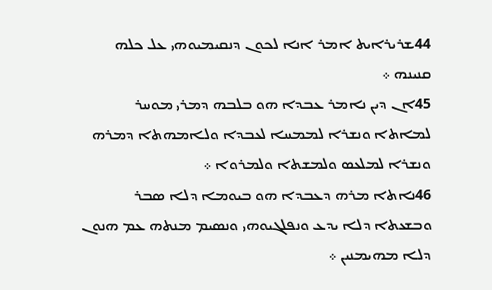44ܫܪܝܪܐܝܬ ܐܡܪ ܐܢܐ ܠܟܘܢ ܕܢܩܝܡܝܘܗܝ ܥܠ ܟܠܗ ܩܢܝܢܗ ܀
45ܐܢ ܕܝܢ ܢܐܡܪ ܥܒܕܐ ܗܘ ܒܠܒܗ ܕܡܪܝ ܡܘܚܪ ܠܡܐܬܐ ܘܢܫܪܐ ܠܡܡܚܐ ܠܥܒܕܐ ܘܠܐܡܗܬܐ ܕܡܪܗ ܘܢܫܪܐ ܠܡܠܥܤ ܘܠܡܫܬܐ ܘܠܡܪܘܐ ܀
46ܢܐܬܐ ܡܪܗ ܕܥܒܕܐ ܗܘ ܒܝܘܡܐ ܕܠܐ ܤܒܪ ܘܒܫܥܬܐ ܕܠܐ ܝܕܥ ܘܢܦܠܓܝܘܗܝ ܘܢܤܝܡ ܡܢܬܗ ܥܡ ܗܢܘܢ ܕܠܐ ܡܗܝܡܢܝܢ ܀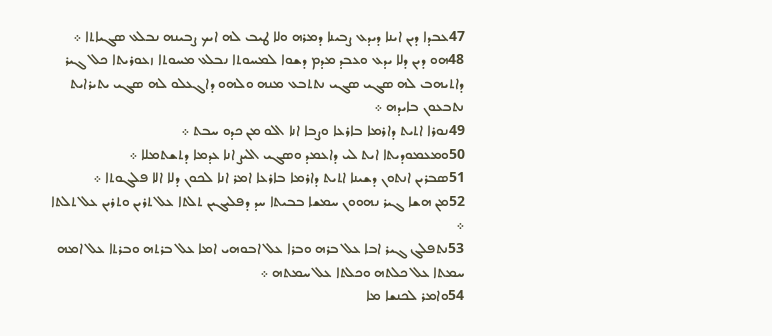47ܥܒܕܐ ܕܝܢ ܐܝܢܐ ܕܝܕܥ ܨܒܝܢܐ ܕܡܪܗ ܘܠܐ ܛܝܒ ܠܗ ܐܝܟ ܨܒܝܢܗ ܢܒܠܥ ܤܓܝܐܬܐ ܀
48ܗܘ ܕܝܢ ܕܠܐ ܝܕܥ ܘܥܒܕ ܡܕܡ ܕܫܘܐ ܠܡܚܘܬܐ ܢܒܠܥ ܡܚܘܬܐ ܙܥܘܪܝܬܐ ܟܠ ܓܝܪ ܕܐܬܝܗܒ ܠܗ ܤܓܝ ܤܓܝ ܢܬܬܒܥ ܡܢܗ ܘܠܗܘ ܕܐܓܥܠܘ ܠܗ ܤܓܝ ܝܬܝܪܐܝܬ ܢܬܒܥܘܢ ܒܐܝܕܗ ܀
49ܢܘܪܐ ܐܬܝܬ ܕܐܪܡܐ ܒܐܪܥܐ ܘܨܒܐ ܐܢܐ ܐܠܘ ܡܢ ܟܕܘ ܚܒܬ ܀
50ܘܡܥܡܘܕܝܬܐ ܐܝܬ ܠܝ ܕܐܥܡܕ ܘܤܓܝ ܐܠܝܨ ܐܢܐ ܥܕܡܐ ܕܬܫܬܡܠܐ ܀
51ܤܒܪܝܢ ܐܢܬܘܢ ܕܫܝܢܐ ܐܬܝܬ ܕܐܪܡܐ ܒܐܪܥܐ ܐܡܪ ܐܢܐ ܠܟܘܢ ܕܠܐ ܐܠܐ ܦܠܓܘܬܐ ܀
52ܡܢ ܗܫܐ ܓܝܪ ܢܗܘܘܢ ܚܡܫܐ ܒܒܝܬܐ ܚܕ ܕܦܠܝܓܝܢ ܬܠܬܐ ܥܠ ܬܪܝܢ ܘܬܪܝܢ ܥܠ ܬܠܬܐ ܀
53ܢܬܦܠܓ ܓܝܪ ܐܒܐ ܥܠ ܒܪܗ ܘܒܪܐ ܥܠ ܐܒܘܗܝ ܐܡܐ ܥܠ ܒܪܬܗ ܘܒܪܬܐ ܥܠ ܐܡܗ ܚܡܬܐ ܥܠ ܟܠܬܗ ܘܟܠܬܐ ܥܠ ܚܡܬܗ ܀
54ܘܐܡܪ ܠܟܢܫܐ ܡܐ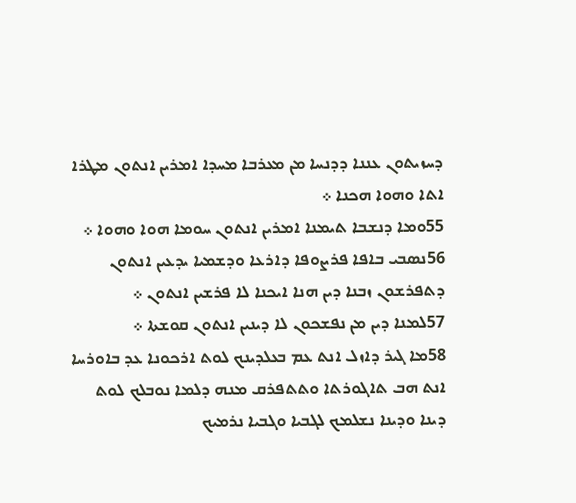ܕܚܙܝܬܘܢ ܥܢܢܐ ܕܕܢܚܐ ܡܢ ܡܥܪܒܐ ܡܚܕܐ ܐܡܪܝܢ ܐܢܬܘܢ ܡܛܪܐ ܐܬܐ ܘܗܘܐ ܗܟܢܐ ܀
55ܘܡܐ ܕܢܫܒܐ ܬܝܡܢܐ ܐܡܪܝܢ ܐܢܬܘܢ ܚܘܡܐ ܗܘܐ ܘܗܘܐ ܀
56ܢܤܒܝ ܒܐܦܐ ܦܪܨܘܦܐ ܕܐܪܥܐ ܘܕܫܡܝܐ ܝܕܥܝܢ ܐܢܬܘܢ ܕܬܦܪܫܘܢ ܙܒܢܐ ܕܝܢ ܗܢܐ ܐܝܟܢܐ ܠܐ ܦܪܫܝܢ ܐܢܬܘܢ ܀
57ܠܡܢܐ ܕܝܢ ܡܢ ܢܦܫܟܘܢ ܠܐ ܕܝܢܝܢ ܐܢܬܘܢ ܩܘܫܬܐ ܀
58ܡܐ ܓܝܪ ܕܐܙܠ ܐܢܬ ܥܡ ܒܥܠܕܝܢܟ ܠܘܬ ܐܪܟܘܢܐ ܥܕ ܒܐܘܪܚܐ ܐܢܬ ܗܒ ܬܐܓܘܪܬܐ ܘܬܬܦܪܩ ܡܢܗ ܕܠܡܐ ܢܘܒܠܟ ܠܘܬ ܕܝܢܐ ܘܕܝܢܐ ܢܫܠܡܟ ܠܓܒܝܐ ܘܓܒܝܐ ܢܪܡܝܟ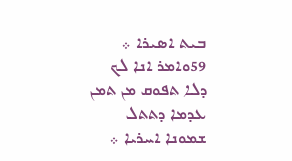ܒܝܬ ܐܤܝܪܐ ܀
59ܘܐܡܪ ܐܢܐ ܠܟ ܕܠܐ ܬܦܘܩ ܡܢ ܬܡܢ ܥܕܡܐ ܕܬܬܠ ܫܡܘܢܐ ܐܚܪܝܐ ܀